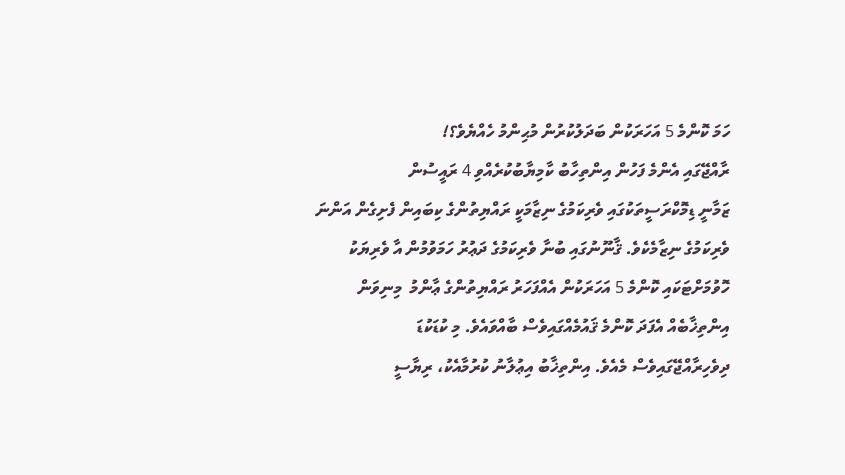ހަމަ ކޮންމެ 5 އަހަރަކުން ބަދަލުކުރުން މުޙިންމު ހެއްޔެވެ؟!
ރާއްޖޭގައި އެންމެ ފަހުން އިންތިހާބު ކާމިޔާބުކުރެއްވި 4 ރައީސުން
ޒަމާނީ ޑިމޮކްރަސީތަކުގައި ވެރިކަމުގެ ނިޒާމަކީ ރައްޔިތުންގެ ކިބައިން ފެށިގެން އަންނަ ވެރިކަމުގެ ނިޒާމެކެވެ. ޤާނޫނުގައި ބުނާ ވެރިކަމުގެ ދަޢުރު ހަމަވުމުން އާ ވެރިޔަކު ހޮވުމަށްޓަކައި ކޮންމެ 5 އަހަރަކުން އެއްފަހަރު ރައްޔިތުންގެ ޢާންމު  މިނިވަން އިންތިޚާބެއް އެފަދަ ކޮންމެ ޤައުމެއްގައިވެސް ބާއްވައެވެ. މި ކުޑަކުޑަ ދިވެހިރާއްޖޭގައިވެސް މެއެވެ. އިންތިޚާބު އިޢުލާނު ކުރުމާއެކު، ރިޔާސީ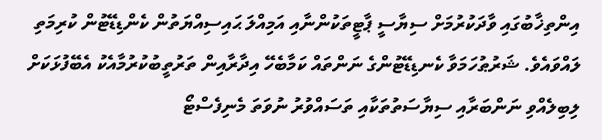އިންތިޚާބުގައި ވާދަކުރުމަށް ސިޔާސީ ޕާޓީތަކުންނާއި އަމިއްލަ ޙައިސިއްޔަތުން ކެންޑިޑޭޓުން ކުރިމަތި ލައްވައެވެ. ޝަރުޠުހަމަވާ ކެނޑިޑޭޓުންގެ ނަންތައް ކަމާބެހޭ އިދާރާއިން ތަރުތީބުކުރުމާއެކު އެބޭފުޅަކަށް ލިބިލެއްވި ނަންބަރާއި ސިޔާސަތުތަކާއި ތަސައްވުރު ނުވަތަ މެނިފެސްޓޯ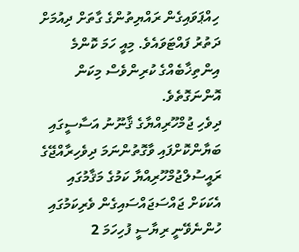ހިއްޕަވައިގެން ރައްޔިތުންގެ ގާތަށް ދިއުމަށް ދަތުރު ފައްޓަވައެވެ. މިއީ ހަމަ ކޮންމެ އިންތިޚާބެއްގެ ކުރިންވެސް މިކަން އޮންނަގޮތެވެ.
ދިވެހި ޖުމްހޫރިއްޔާގެ ޤާނޫނު އަސާސީގައި ބަޔާންކޮށްފައި ވާގޮތުންނަމަ ދިވެހިރާއްޖޭގެ ރައީސުލްޖުމްހޫރިއްޔާ ކަމުގެ މަޤާމުގައި އެކަކަށް ޖައްސަޖައްސައިގެން ވެރިކަމުގައި ހުންނެވޭނީ ރިޔާސީ ފުހިހަމަ 2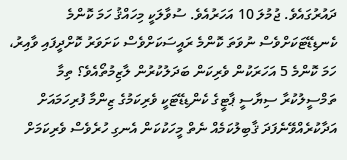ދައުރުގައެވެ. ޖުމުލަ 10 އަހަރުއެވެ. ސުވާލަކީ މިހައްޤު ހަމަ ކޮންމެ ކެނޑިޑޭޓަކަށްވެސް ނުވަތަ ކޮންމެ ރައީސަކަށްވެސް ކަށަވަރު ކޮށްދީފައި ވާއިރު، ހަމަ ކޮންމެ 5 އަހަރަކުން ވެރިކަން ބަދަލުކުރުން ލާޒިމުތޯއެވެ؟ ތިމާ ތަމްސީލުކުރާ ސިޔާސީ ޕާޓީގެ ކެންޑިޑޭޓަކީ ވެރިކަމުގެ ޒިންމާ ފުރިހަމައަށް އަދާކުރެއްވޭނެފަދަ ޤާބިލުކަމެއް ނެތް މީހަކުކަން އެނގި ހުރެވެސް ވެރިކަމަށް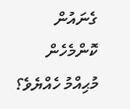ގެނައުން ކޮންމެހެން މުޙިއްމު ހެއްޔެވެ؟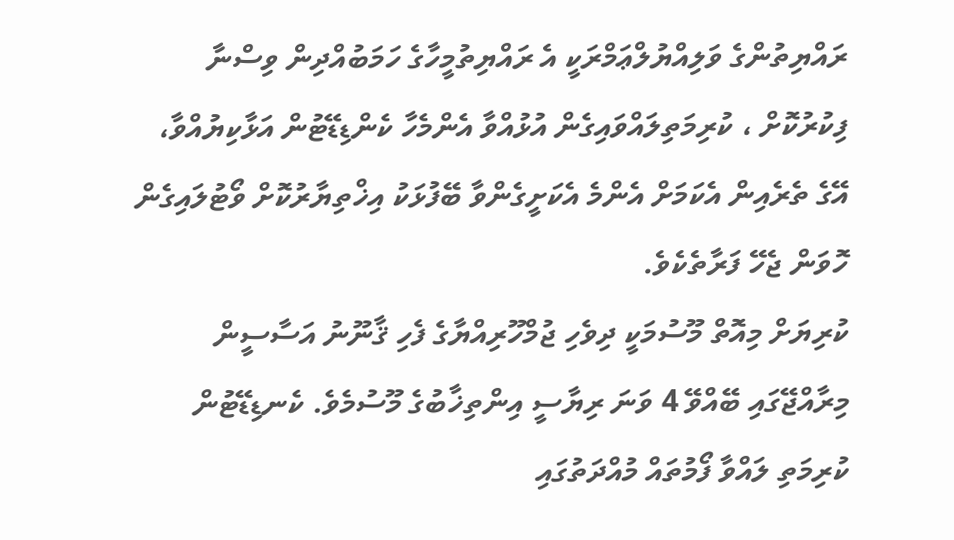ރައްޔިތުންގެ ވަލިއްޔުލްޢަމްރަކީ އެ ރައްޔިތުމީހާގެ ހަމަބުއްދިން ވިސްނާ ފިކުރުކޮށް ، ކުރިމަތިލައްވައިގެން އުޅުއްވާ އެންމެހާ ކެންޑިޑޭޓުން އަޅާކިޔުއްވާ، އޭގެ ތެރެއިން އެކަމަށް އެންމެ އެކަށީގެންވާ ބޭފުޅަކު އިޚްތިޔާރުކޮށް ވޯޓުލައިގެން ހޮވަން ޖެހޭ ފަރާތެކެވެ.
ކުރިޔަށް މިއޮތް މޫސުމަކީ ދިވެހި ޖުމްހޫރިއްޔާގެ ފެހި ޤާނޫނު އަސާސީން މިރާއްޖޭގައި ބޭއްވޭ 4 ވަނަ ރިޔާސީ އިންތިޚާބުގެ މޫސުމެވެ. ކެނޑިޑޭޓުން ކުރިމަތި ލައްވާ ފޯމުތައް މުއްދަތުގައި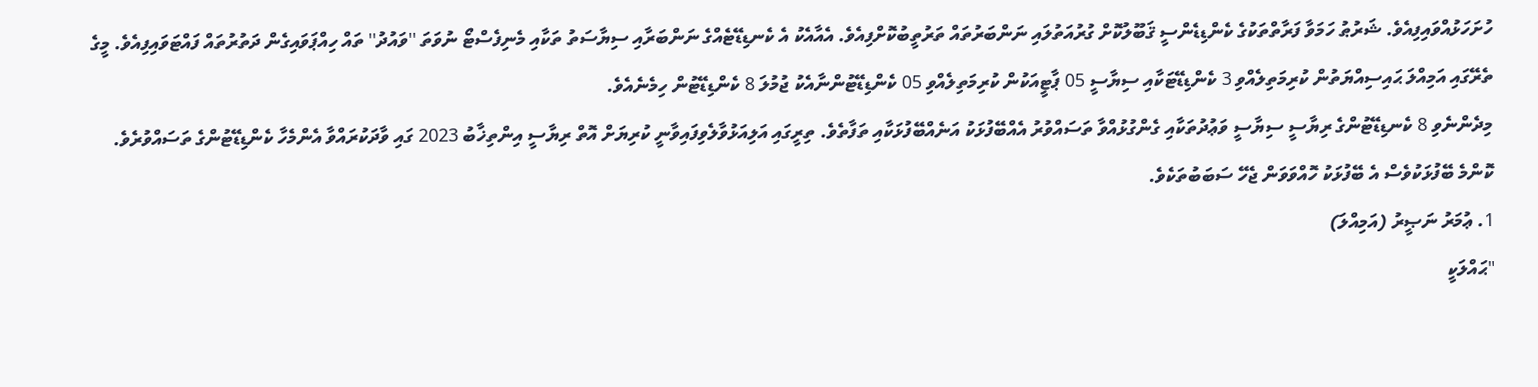ހުށަހަޅުއްވައިފިއެވެ. ޝަރުޠު ހަމަވާ ފަރާތްތަކުގެ ކެންޑިޑެންސީ ޤަބޫލުކޮށް ގުރުއަތުލައި ނަންބަރުތައް ތަރުތީބުކޮށްފިއެވެ. އެއާއެކު އެ ކެނޑިޑޭޓެއްގެ ނަންބަރާއި ސިޔާސަތު ތަކާއި މެނިފެސްޓޯ ނުވަތަ ''ވައުދު'' ތައް ހިއްޕަވައިގެން ދަތުރުތައް ފައްޓަވައިފިއެވެ. މީގެ ތެރޭގައި އަމިއްލަ ޙައިސިއްޔަތުން ކުރިމަތިލެއްވި 3 ކެންޑިޑޭޓަކާއި ސިޔާސީ 05 ޕާޓީއަކުން ކުރިމަތިލެއްވި 05 ކެންޑިޑޭޓުންނާއެކު ޖުމުލަ 8 ކެންޑިޑޭޓުން ހިމެނެއެވެ.
މިދެންނެވި 8 ކެނޑިޑޭޓުންގެ ރިޔާސީ ސިޔާސީ ވަޢުދުތަކާއި ގެންގުޅުއްވާ ތަސައްވުރު އެއްބޭފުޅަކު އަނެއްބޭފުޅަކާއި ތަފާތެވެ. ތިރީގައި އަލިއަޅުވާލެވިފައިވާނީ ކުރިޔަށް އޮތް ރިޔާސީ އިންތިޚާބު 2023 ގައި ވާދަކުރައްވާ އެންމެހާ ކެންޑިޑޭޓުންގެ ތަސައްވުރެވެ. ކޮންމެ ބޭފުޅަކުވެސް އެ ބޭފުޅަކު ހޮއްވަވަން ޖެހޭ ސަބަބުތަކެވެ.
1. ޢުމަރު ނަޞީރު (އަމިއްލަ)
"ޙައްލަކީ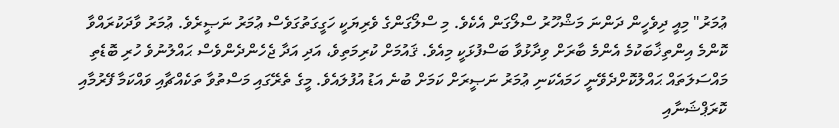ޢުމަރު" މިއީ ދިވެހީން ދަންނަ މަޝްހޫރު ސްލޯގަން އެކެވެ. މި ސްލޯގަންގެ ވެރިޔަކީ ހަގީގަތުގަވެސް ޢުމަރު ނަޞީރެވެ. ޢުމަރު ވާދަކުރައްވާ ކޮންމެ އިންތިޚާބަކުމެ އެންމެ ބާރަށް ވިދާޅުވާ ބަސްފުޅަކީ މިއެވެ. ޤައުމަށް ކުރިމަތިވެ، އަދި އަދާ ޖެހެންދެންވެސް ޙައްލުނުވެ ހުރި ބޮޑެތި މައްސަލަތައް ޙައްލުކޮށްދެވޭނީ ހަމައެކަނި ޢުމަރު ނަޞީރަށް ކަމަށް ބުނެ އަޑު އުފުލައެވެ. މީގެ ތެރޭގައި މަސްތުވާ ތަކެއްޗާއި ވައްކަމާ ފޭރުމާއި ކޮރަޕްޝަނާއި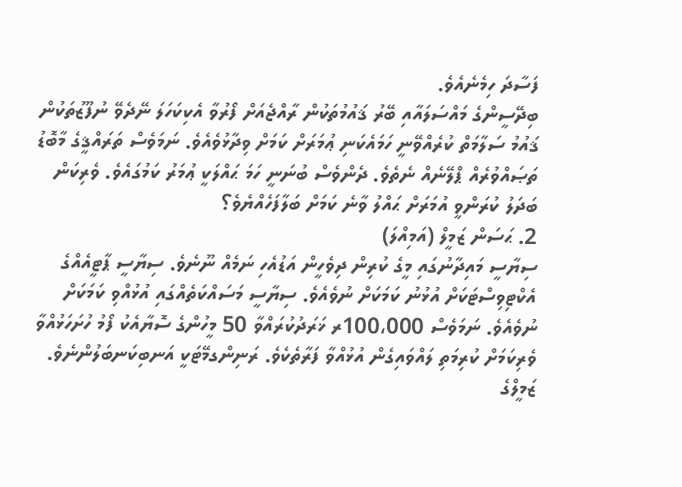ފަސާދަ ހިމެނެއެވެ.
ބިދޭސީންގެ މައްސަލައާއި ބޭރު ޤައުމުތަކުން ރާއްޖެއަށް ފޯރުވާ އެކިކަހަލަ ނޭދެވޭ ނުފޫޒުތަކުން ޤައުމު ސަލާމަތް ކުރެއްވޭނީ ހަމައެކަނި ޢުމަރަށް ކަމަށް ވިދާޅުވެއެވެ. ނަމަވެސް ތަރައްޤީގެ މާބޮޑު ތަޞައްވުރެއް ޕްލޭނެއް ނެތެވެ. ދެންވެސް ބުނަނީ ހަމަ ޙައްލަކީ ޢުމަރު ކަމުގައެވެ. ވެރިކަން ބަދަލު ކުރަންވީ އުމަރަށް ޙައްލު ވާނެ ކަމަށް ބަލާފަހެއްޔެވެ؟
2. ޙަސަން ޒަމީލް (އަމިއްލަ)
ސިޔާސީ މައިދާނުގައި މީގެ ކުރިން ދިވެހީން އަޑުއެހި ނަމެއް ނޫނެވެ. ސިޔާސީ ޕާޓީއެއްގެ އެކްޓިވިސްޓަކަށް އުޅުނު ކަމަކަށް ނުވެއެވެ. ސިޔާސީ މަސައްކަތެއްގައި އުޅުއްވި ކަމަކަށް ނުވެއެވެ. ނަމަވެސް 100،000ރ ޚަރަދުކުރައްވާ 50 މީހުންގެ ސޮޔާއެކު ފޯމު ހުށަހަޅުއްވާ ވެރިކަމަށް ކުރިމަތި ލައްވައިގެން އުޅުއްވާ ފަރާތެކެވެ. ރަނިންގމޭޓަކީ އަނބިކަނބަލުންނެވެ.
ޒަމީލްގެ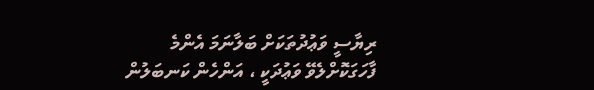ރިޔާސީ ވަޢުދުތަކަށް ބަލާނަމަ އެންމެ ފާހަގަކޮށްލެވޭ ވަޢުދަކީ ، އަންހެން ކަނބަލުން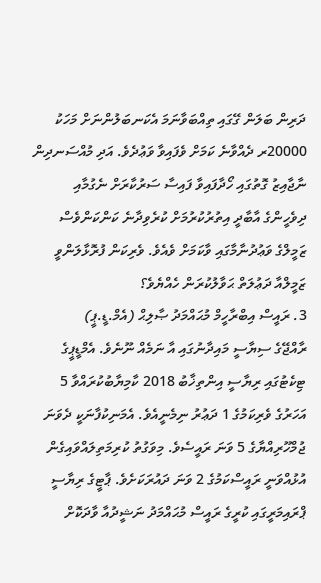ދަރިން ބަލަން ގޭގައި ތިއްބަވާނަމަ އެކަނބަލުންނަށް މަހަކު 20000ރ ދެއްވާނެ ކަމަށް ވެފައިވާ ވަޢުދެވެ. އަދި މުއްސަނދިން ނާޖާއިޒު ގޮތުގައި ހޯދާފައިވާ ފައިސާ ސަރުކާރަށް ނެގުމާއި ދިވެހީންގެ އާބާދީ އިތުރުކުރުމަށް ކުރެވިދާނެ ކަންކަންވެސް ޒަމީލްގެ ވަޢުދުނާމާގައި ވާކަމަށް ވެއެވެ. ވެރިކަން ފުރޮޅާލަންވީ ޒަމީލްއާ ދަޢުލަތް ޙަވާލުކުރަން ހެއްޔެވެ؟
3. ރައީސް އިބްރާހީމް މުޙައްމަދު ޞާލިޙް (އެމް.ޑީ.ޕީ)
ރާއްޖޭގެ ސިޔާސީ މައިދާނުގައި އާ ނަމެއް ނޫނެވެ. އެމްޑީޕީގެ ޓިކެޓުގައި ރިޔާސީ އިންތިޚާބު 2018 ކާމިޔާބުކުރައްވާ 5 އަހަރުގެ ވެރިކަމުގެ 1 ދަޢުރު ނިމެނީއެވެ. އެމަނިކުފާނަކީ ދެވަނަ ޖުމްހޫރިއްޔާގެ 5 ވަނަ ރައީސެވެ. މިވަގުތު ކުރިމަތިލައްވައިގެން އުޅުއްވަނީ ރައީސްކަމުގެ 2 ވަނަ ދައުރަކަށެވެ. ޕާޓީގެ ރިޔާސީ ޕްރައިމަރީގައި ކުރީގެ ރައީސް މުޙައްމަދު ނަޝީދުއާ ވާދަކޮށް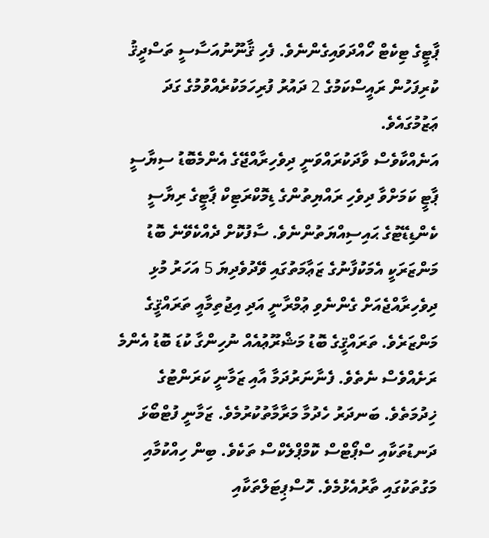ޕާޓީގެ ޓިކެޓް ހޯއްދަވައިގެންނެވެ. ފެހި ޤާނޫނުއަސާސީ ތަސްދީޤު ކުރިފަހުން ރައީސްކަމުގެ 2 ދައުރު ފުރިހަމަކުރެއްވުމުގެ ގަދަ ޢަޒުމުގައެވެ.
އަނެއްކާވެސް ވާދަކުރައްވަނީ ދިވެހިރާއްޖޭގެ އެންމެބޮޑު ސިޔާސީ ޕާޓީ ކަމަށްވާ ދިވެހި ރައްޔިތުންގެ ޑިމޮކްރަޓިކް ޕާޓީގެ ރިޔާސީ ކެންޑިޑޭޓުގެ ޙައިސިއްޔަތުންނެވެ. ސާފުކޮށް ދެއްކެވޭނެ ބޮޑު މަންޒަރަކީ އެމަކުފާނުގެ ޒަޢާމަތުގައި ވޭދުވެދިޔަ 5 އަހަރު މުޅި ދިވެހިރާއްޖެއަށް ގެންނެވި ޢުމްރާނީ އަދި އިޖުތިމާއީ ތަރައްޤީގެ މަންޒަރެވެ. ތަރައްޤީގެ ބޮޑު މަޝްރޫޢުއެއް ނުހިންގާ ކުޑަ ބޮޑު އެންމެ ރަށެއްވެސް ނެތެވެ. ފެނާނަރުދަމާ އާއި ޒަމާނީ ކަރަންޓުގެ ޚިދުމަތެވެ. ބަނދަރު ހެދުމާ މަރާމާތުކުރުމެވެ. ޒަމާނީ ފުޓްބޯޅަ ދަނޑުތަކާއި ސްޕޯޓްސް ކޮމްޕްލެކްސް ތަކެވެ. ބިން ހިއްކުމާއި މަގުތަކުގައި ތާރުއެޅުމެވެ. ހޮސްޕިޓަލްތަކާއި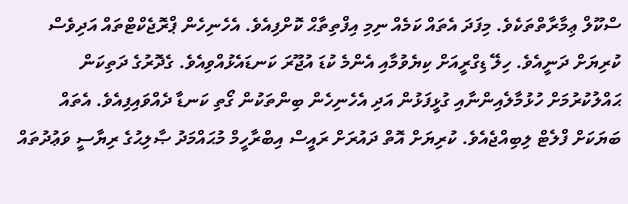ސްކޫލް ޢިމާރާތްތަކެވެ. މިފަދަ އެތައް ކަމެއް ނިމި އިފްތިތާޙް ކޮށްފިއެވެ. އެހެނިހެން ޕްރޮޖެކްޓްތައް އަދިވެސް ކުރިޔަށް ދަނީއެވެ. ހިލޭ ޑިގްރީއަށް ކިޔެވުމާއި އެންމެ ކުޑަ އުޖޫރަ ކަނޑައެޅުއްވިއެވެ. ގެދޮރުގެ ދަތިކަން ޙައްލުކުރުމަށް ހުޅުމާލެއިންނާއި ގުޅީފަޅުން އަދި އެހެނިހެން ބިންތަކުން ގޯތި ކަނޑާ ދެއްވައިފިއެވެ. އެތައް ބަޔަކަށް ފްލެޓް ލިބިއްޖެއެވެ. ކުރިޔަށް އޮތް ދައުރަށް ރައީސް އިބްރާހީމް މުޙައްމަދު ޞާލިޙުގެ ރިޔާސީ ވަޢުދުތައް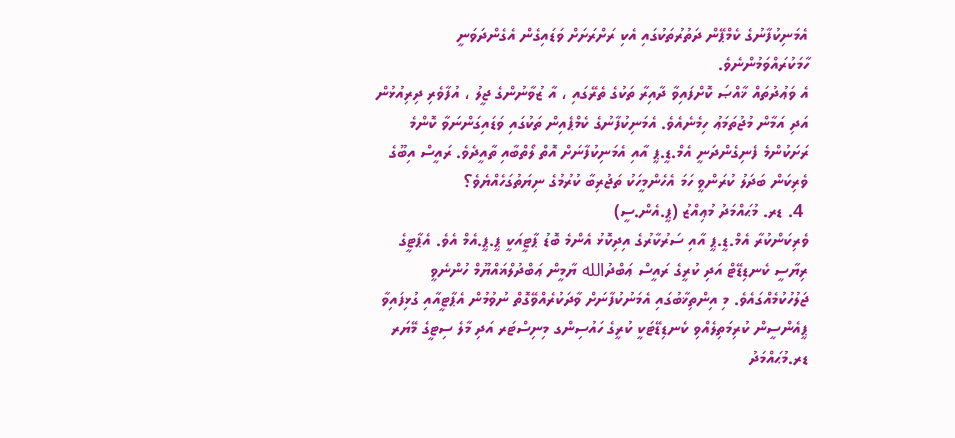އެމަނިކުފާނުގެ ކެމްޕޭން ދަތުރުތަކުގައި އެކި ރަށްރަށަށް ވަޑައިގެން އެގެންދަވަނީ ހާމަކުރައްވަމުންނެވެ.
އެ ވަޢުދުތައް ޚާއްޞަ ކޮށްފައިވާ ދާއިރާ ތަކުގެ ތެރޭގައި ، އާ ޒުވާނުންގެ ޖީލު ، އުފާވެރި ދިރިއުޅުން އަދި އަމާން މުޖުތަމަޢު ހިމެނެއެވެ. އެމަނިކުފާނުގެ ކެމްޕެއިން ތަކުގައި ވަޑައިގަންނަވާ ކޮންމެ ރަށަކުންމެ ފެނިގެންދަނީ އެމް.ޑީ.ޕީ އާއި އެމަނިކުފާނަށް އޮތް ލޯތްބާއި ތާއީދެވެ. ރައީސް އިބޫގެ ވެރިކަން ބަދަލު ކުރަންވީ ހަމަ އެހެންމީހަކު ތަޖުރިބާ ކުރުމުގެ ނިޔަތުގަހެއްޔެވެ؟
 4. ޑރ. މުޙައްމަދު މުޢިއްޒު (ޕީ.އެން.ސީ)
ވެރިކަންކުރާ އެމް.ޑީ.ޕީ އާއި ސަރުކާރުގެ އިދިކޮޅު އެންމެ ބޮޑު ޕާޓީއަކީ ޕީ.ޕީ.އެމް އެވެ. އެޕާޓީގެ ރިޔާސީ ކެނޑިޑޭޓް އަދި ކުރީގެ ރައީސް ޢަބްދުالله ޔާމީން ޢަބްދުލްޣައްޔޫމް ހުންނެވީ ޖަލުހުކުމެއްގައެވެ. މި އިންތިޚާބުގައި އެމަނުކުފާނަށް ވާދަކުރެއްވޭގޮތް ނުވުމުން އެޕާޓީއާއި ގުޅިފައިވާ ޕީއެންސީން ކުރިމަތިލެއްވި ކެނޑިޑޭޓަކީ ކުރީގެ ހައުސިންގ މިނިސްޓަރ އަދި މާލެ ސިޓީގެ މޭޔަރ ޑރ.މުޙައްމަދު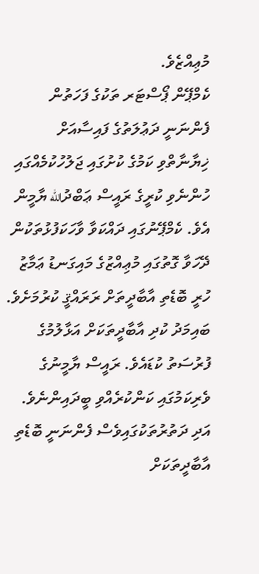މުޢިއްޒެވެ.
ކެމްޕޭން ޕޯސްޓަރ ތަކުގެ ފަހަތުން ފެންނަނީ ދަޢުލަތުގެ ފައިސާއަށް ޚިޔާނާތްވި ކަމުގެ ކުށުގައި ޖަލުހުކުމެއްގައި ހުންނެވި ކުރީގެ ރައީސް ޢަބްދުالله ޔާމީން އެވެ. ކެމްޕޭނުގައި ދައްކަވާ ވާހަކަފުޅުތަކުން ދޭހަވާ ގޮތުގައި މުޢިއްޒުގެ މައިގަނޑު ޢަމާޒު ހުރީ ބޮޑެތި އާބާދީތަށް ރަރައްޤީ ކުރުމަށެވެ. ބައިމަދު ކުދި އާބާދީތަކަށް އަޅާލުމުގެ ފުރުސަތު ކުޑައެވެ. ރައީސް ޔާމީނުގެ ވެރިކަމުގައި ކަންކުރެއްވި ބީދައިންނެވެ. އަދި ދަތުރުތަކުގައިވެސް ފެންނަނީ ބޮޑެތި އާބާދީތަކަށް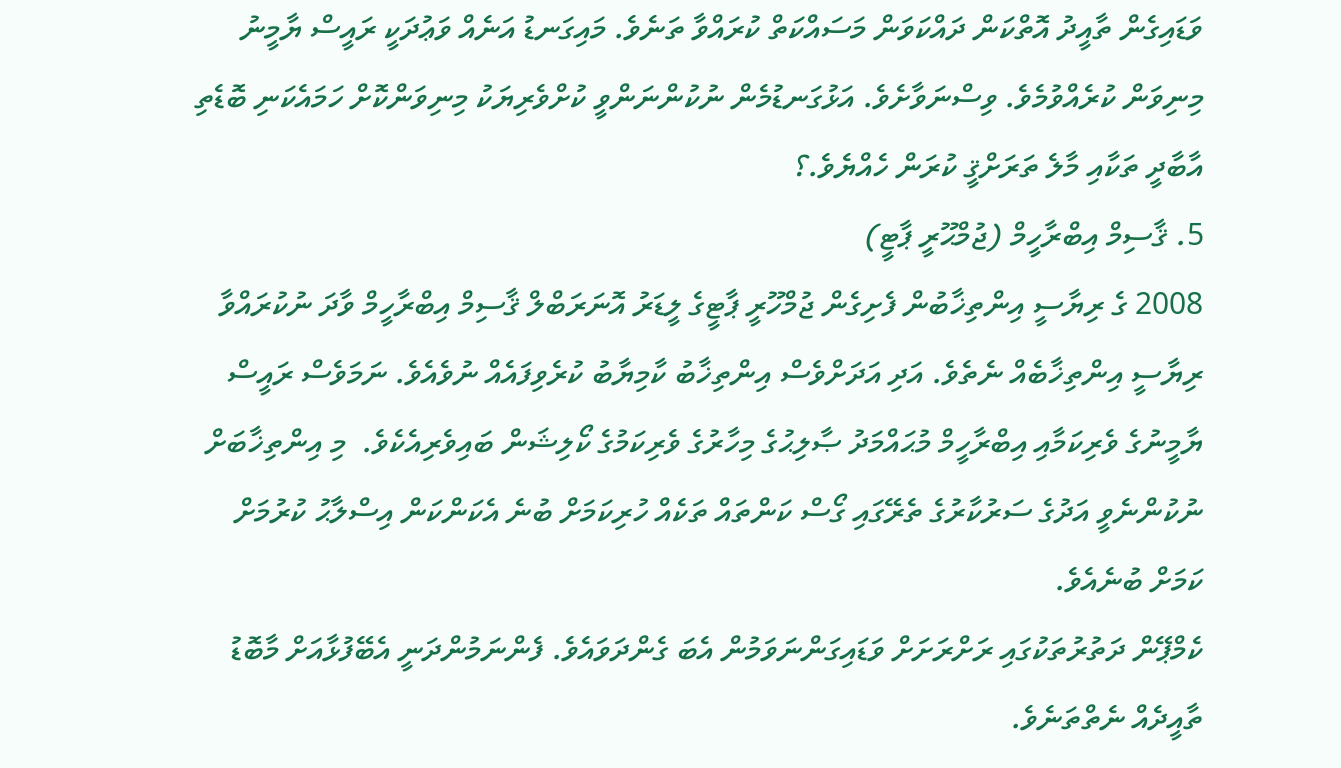ވަޑައިގެން ތާއީދު އޮތްކަން ދައްކަވަން މަސައްކަތް ކުރައްވާ ތަނެވެ. މައިގަނޑު އަނެއް ވަޢުދަކީ ރައީސް ޔާމީނު މިނިވަން ކުރެއްވުމެވެ. ވިސްނަވާށެވެ. އަޅުގަނޑުމެން ނުކުންނަންވީ ކުށްވެރިޔަކު މިނިވަންކޮށް ހަމައެކަނި ބޮޑެތި އާބާދީ ތަކާއި މާލެ ތަރަށްޤީ ކުރަން ހެއްޔެވެ.؟
5. ޤާސިމް އިބްރާހީމް (ޖުމްޙޫރީ ޕާޓީ)
2008 ގެ ރިޔާސީ އިންތިޚާބުން ފެށިގެން ޖުމްހޫރީ ޕާޓީގެ ލީޑަރު އޮނަރަބްލް ޤާސިމް އިބްރާހީމް ވާދަ ނުކުރައްވާ ރިޔާސީ އިންތިޚާބެއް ނެތެވެ. އަދި އަދަށްވެސް އިންތިޚާބު ކާމިޔާބު ކުރެވިފައެއް ނުވެއެވެ. ނަމަވެސް ރައީސް ޔާމީނުގެ ވެރިކަމާއި އިބްރާހީމް މުޙައްމަދު ޞާލިޙުގެ މިހާރުގެ ވެރިކަމުގެ ކޯލިޝަން ބައިވެރިއެކެވެ.  މި އިންތިޚާބަށް ނުކުންނެވީ އަދުގެ ސަރުކާރުގެ ތެރޭގައި ގޯސް ކަންތައް ތަކެއް ހުރިކަމަށް ބުނެ އެކަންކަން އިސްލާޙު ކުރުމަށް ކަމަށް ބުނެއެވެ.
ކެމްޕޭން ދަތުރުތަކުގައި ރަށްރަށަށް ވަޑައިގަންނަވަމުން އެބަ ގެންދަވައެވެ. ފެންނަމުންދަނީ އެބޭފުޅާއަށް މާބޮޑު ތާއީދެއް ނެތްތަނެވެ.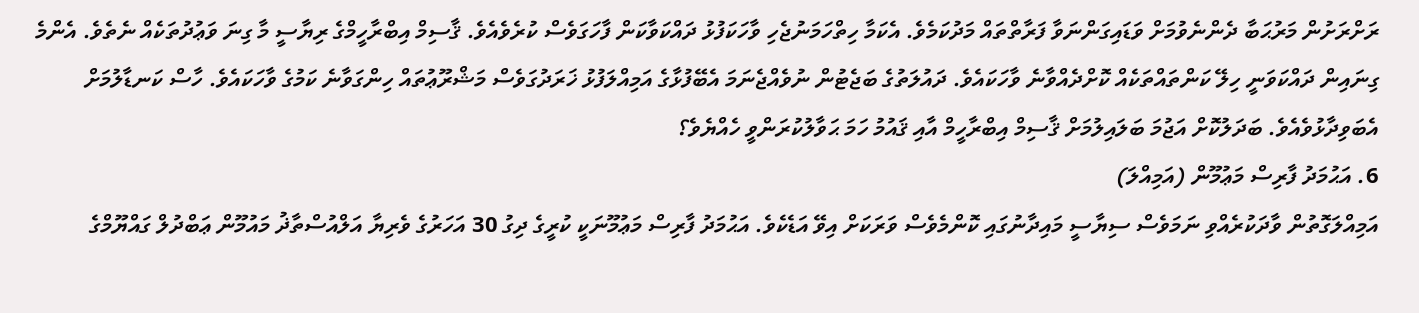ރަށްރަށުން މަރުޙަބާ ދެންނެވުމަށް ވަޑައިގަންނަވާ ފަރާތްތައް މަދުކަމެވެ. އެކަމާ ހިތްހަމަނުޖެހި ވާހަކަފުޅު ދައްކަވާކަން ފާހަގަވެސް ކުރެވެއެވެ. ޤާސިމް އިބްރާހީމްގެ ރިޔާސީ މާ ގިނަ ވަޢުދުތަކެއް ނެތެވެ. އެންމެ ގިނައިން ދައްކަވަނީ ހިލޭ ކަންތައްތަކެއް ކޮށްދެއްވާނެ ވާހަކައެވެ. ދައުލަތުގެ ބަޖެޓުން ނުވެއްޖެނަމަ އެބޭފުޅާގެ އަމިއްލަފުޅު ޚަރަދުގަވެސް މަޝްރޫޢުތައް ހިންގަވާނެ ކަމުގެ ވާހަކައެވެ. ހާސް ކަނޑާލުމަށް އެބަވިދާޅުވެއެވެ. ބަދަލުކޮށް އަޖުމަ ބަލައިލުމަށް ޤާސިމް އިބްރާހީމް އާއި ޤައުމު ހަމަ ޙަވާލުކުރަންވީ ހެއްޔެވެ؟
6. އަޙުމަދު ފާރިސް މަޢުމޫން (އަމިއްލަ)
އަމިއްލަގޮތުން ވާދަކުރެއްވި ނަމަވެސް ސިޔާސީ މައިދާނުގައި ކޮންމެވެސް ވަރަކަށް އިވޭ އަޑެކެވެ. އަޙުމަދު ފާރިސް މަޢުމޫނަކީ ކުރީގެ ދިގު 30 އަހަރުގެ ވެރިޔާ އަލްއުސްތާޛު މައުމޫން ޢަބްދުލް ގައްޔޫމްގެ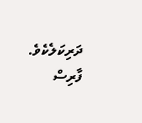ދަރިކަލެކެވެ. ފާރިސް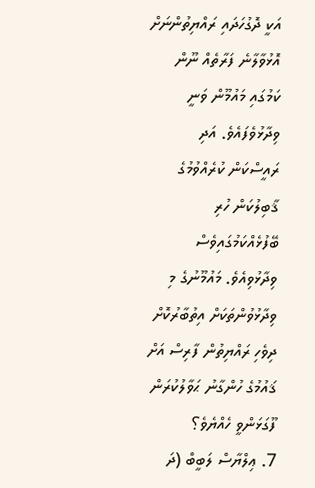އަކީ ދޮގުހަދައި ރައްޔިތުންނަށް އޮޅުވާލާނެ ފަރާތެއް ނޫން ކަމުގައި މައުމޫން ވަނީ ވިދާޅުވެފައެވެ. އަދި ރައީސްކަން ކުރެއްވުމުގެ ޤާބިލުކަން ހުރި ބޭފުޅެއްކަމުގައިވެސް ވިދާޅުވިއެވެ. މައުމޫނުގެ މި ވިދާޅުވުންތަކަށް އިތުބާރުކޮށް ދިވެހި ރައްޔިތުން ފާރިސް އަށް ޤައުމުގެ ހުންގާނު ޙަވާލުކުރަން ފޫގަޅަންވީ ހެއްޔެވެ؟
7. ޢިލްޔާސް ލަބީބް (ދަ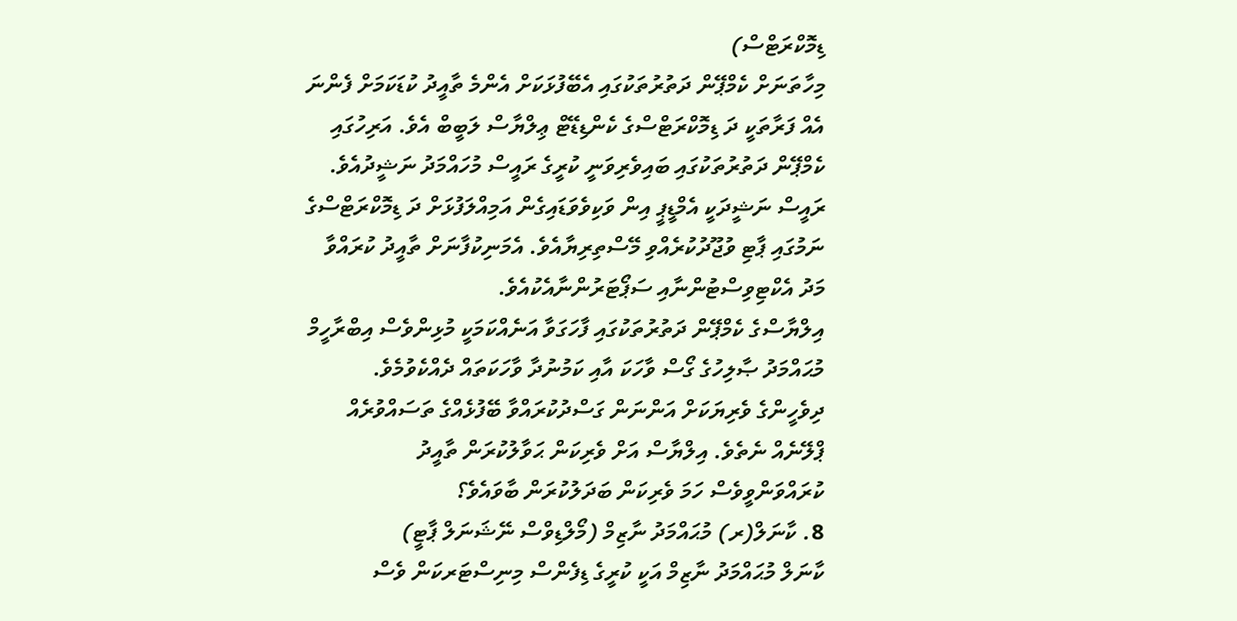ޑިމޮކްރަޓްސް)
މިހާތަނަށް ކެމްޕޭން ދަތުރުތަކުގައި އެބޭފުޅަކަށް އެންމެ ތާއީދު ކުޑަކަމަށް ފެންނަ އެއް ފަރާތަކީ ދަ ޑިމޮކްރަޓްސްގެ ކެންޑިޑޭޓް ޢިލްޔާސް ލަބީބް އެވެ. އަރިހުގައި ކެމްޕޭން ދަތުރުތަކުގައި ބައިވެރިވަނީ ކުރީގެ ރައީސް މުހައްމަދު ނަޝީދުއެވެ. ރައީސް ނަޝީދަކީ އެމްޑީޕީ އިން ވަކިވެވަޑައިގެން އަމިއްލަފުޅަށް ދަ ޑިމޮކްރަޓްސްގެ ނަމުގައި ޕާޓި ވުޖޫދުކުރެއްވި މޭސްތިރިޔާއެވެ. އެމަނިކުފާނަށް ތާއީދު ކުރައްވާ މަދު އެކްޓިވިސްޓުންނާއި ސަޕޯޓަރުންނާއެކުއެވެ.
އިލްޔާސްގެ ކެމްޕޭން ދަތުރުތަކުގައި ފާހަގަވާ އަނެއްކަމަކީ މުޅިންވެސް އިބްރާހީމް މުޙައްމަދު ޞާލިހުގެ ގޯސް ވާހަކަ އާއި ކަމުނުދާ ވާހަކަތައް ދެއްކެވުމެވެ. ދިވެހީންގެ ވެރިޔަކަށް އަންނަން ގަސްދުކުރައްވާ ބޭފުޅެއްގެ ތަސައްވުރެއް ޕްލޭނެއް ނެތެވެ. އިލްޔާސް އަށް ވެރިކަން ޙަވާލުކުރަން ތާއީދު ކުރައްވަންވީވެސް ހަމަ ވެރިކަން ބަދަލުކުރަން ބާވައެވެ؟
8. ކާނަލް(ރ) މުޙައްމަދު ނާޒިމް (މޯލްޑިވްސް ނޭޝަނަލް ޕާޓީ)
ކާނަލް މުޙައްމަދު ނާޒިމް އަކީ ކުރީގެ ޑިފެންސް މިނިސްޓަރކަން ވެސް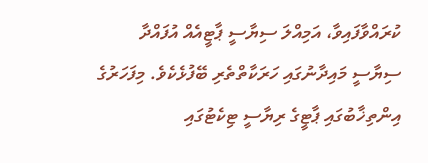ކުރައްވާފައިވާ، އަމިއްލަ ސިޔާސީ ޕާޓީއެއް އުފައްދާ ސިޔާސީ މައިދާނުގައި ހަރަކާތްތެރި ބޭފުޅެކެވެ. މިފަހަރުގެ އިންތިޚާބުގައި ޕާޓީގެ ރިޔާސީ ޓިކެޓުގައި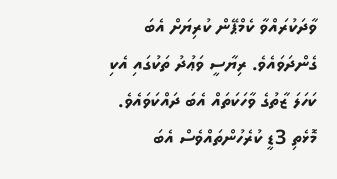ވާދަކުރައްވާ ކެމްޕޭން ކުރިޔަށް އެބަ ގެންދަވައެވެ. ރިޔާސީ ވަޢުދު ތަކުގައި އެކި ކަހަލަ ޒާތުގެ ވާހަކަތައް އެބަ ދައްކަވައެވެ. މޮޅެތި 3ޑީ ކުރެހުންތައްވެސް އެބަ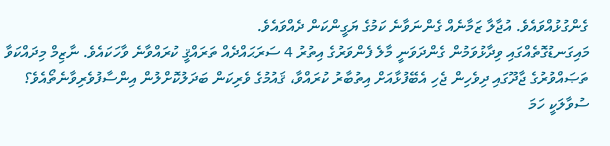ގެންގުޅުއްވައެވެ. އުޖާލާ ޒަމާނެއް ގެންނަވާނެ ކަމުގެ ޔަގީންކަން ދެއްވައެވެ.
މައިގަނޑުގޮތެއްގައި ވިދާޅުވަމުން ގެންދަވަނީ މާލެ ފެންވަރުގެ އިތުރު 4 ސަރަޙައްދެއް ތަރައްޤީ ކުރައްވާނެ ވާހަކައެވެ. ނާޒިމް މިދައްކަވާ ތަޞައްވުރުގެ ޖާދޫގައި ދިވެހިން ޖެހި އެބޭފުޅާއަށް އިތުބާރު ކުރައްވާ، ޤައުމުގެ ވެރިކަން ބަދަލުކޮށްލުން އިންސާފުވެރިވާނެތޯއެވެ؟
ސުވާލަކީ ހަމަ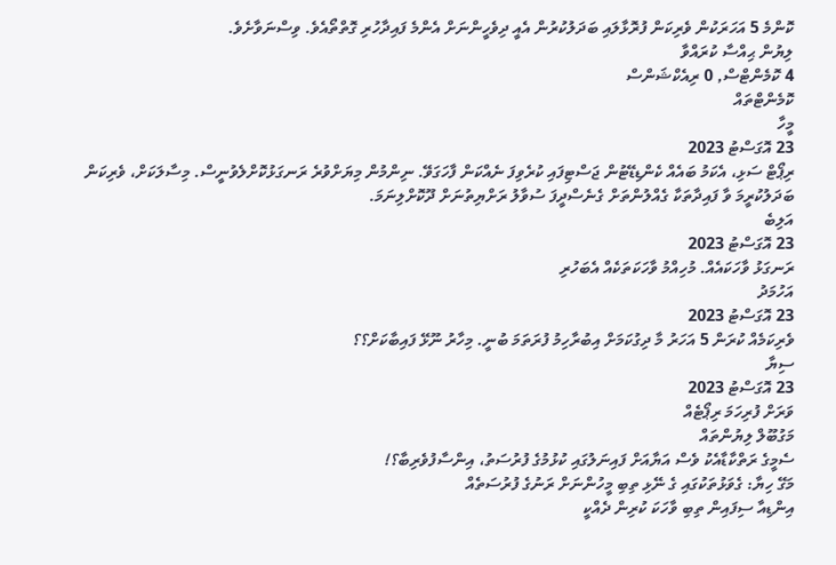ކޮންމެ 5 އަހަރަކުން ވެރިކަން ފުރޮޅާލައި ބަދަލުކުރުން އެއީ ދިވެހީންނަށް އެންމެ ފައިދާހުރި ގޮތްތޯއެވެ. ވިސްނަވާށެވެ.
ލިޔުން ޙިއްސާ ކުރައްވާ
4 ކޮމެންޓްސް, 0 ރިއެކްޝަންސް
ކޮމެންޓްތައް
މީހާ
23 އޮގަސްޓު 2023
ރިޕޯޓް ސަޅި، އެކަމު ބައެއް ކެންޑިޑޭޓުން ޖަސްޓިފައި ކުރެވިފަ ނެއްކަން ފާހަގަވޭ. ނިންމުން މިޔަށްވުރެ ރަނގަޅުކޮށްލެވުނީސް. މިސާލަކަށް، ވެރިކަން ބަދަލުކުރީމަ ވާ ފައިދާތަކާ ގެއްލުންތަށް ގެނެސްދީފަ ސުވާލު ރަށްޔިތުނަށް ދޫކޮށްލިނަމަ.
އަލިބެ
23 އޮގަސްޓު 2023
ރަނގަޅު ވާހަކައެއް. މުހިއްމު ވާހަކަތަކެއް އެބަހުރި
އަހުމަދު
23 އޮގަސްޓު 2023
ވެރިކަމެއް ކުރަން 5 އަހަރު މާ ދިގުކަމަށް އިބުރާހިމު ފުރަތަމަ ބުނީ. މިހާރު ނޫޅޭ ފައިބާކަށް؟؟
ސިޔާ
23 އޮގަސްޓު 2023
ވަރަށް ފުރިހަމަ ރިޕޯޓެއް
މަގުބޫލް ލިޔުންތައް
ސެމީގެ ރަތްކާޑާއެކު ވެސް އަޔާއަށް ފައިނަލުގައި ކުޅުމުގެ ފުރުސަތު، އިންސާފުވެރިބާ؟!
މަގޭ ހިޔާ: ގެވަޅުތަކުގައި ގެ ނޭޅި ތިބި މީހުންނަށް ރަނުގެ ފުރުސަތެއް
އިންޑިއާ ސިފައިން ތިބި ވާހަކަ ކުރިން ދެއްކީ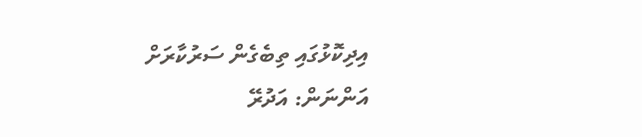އިދިކޮޅުގައި ތިބެގެން ސަރުކާރަށް އަންނަން: އަދުރޭ